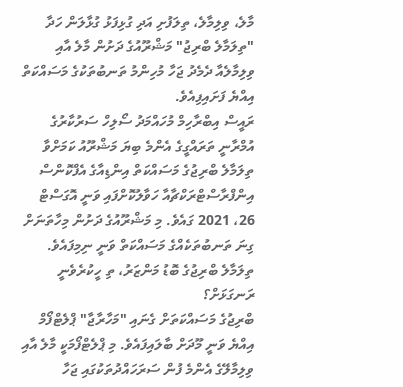މާލެ، ވިލިމާލެ، ތިލަފުށި އަދި ގުޅިފަޅު ގުޅާލަން ހަދާ "ތިލަމާލެ ބްރިޖު" މަޝްރޫއުގެ ދަށުން މާލެ އާއި ވިލިމާލެއާ ދެމެދު ޖަހާ މުހިންމު ތަނބުތަކުގެ މަސައްކަތް އިއްޔެ ފަށައިފިއެވެ.
ރައީސް އިބްރާހިމް މުހައްމަދު ސޯލިހް ސަރުކާރުގެ އުމްރާނީ ތަރައްގީގެ އެންމެ ބިޔަ މަޝްރޫއު ކަމަށްވާ ތިލަމާލެ ބްރިޖުގެ މަސައްކަތް އިންޑިއާގެ އެފްކޮންސް އިންފްރާސްޓްރަކްޗާއާ ހަވާލުކޮށްފައި ވަނީ އޮގަސްޓް 26، 2021 ގައެވެ. މި މަޝްރޫއުގެ ދަށުން މިހާތަނަށް ގިނަ ތަނބުތަކެއްގެ މަސައްކަތް ވަނީ ނިމިފައެވެ.
ތިލަމާލެ ބްރިޖުގެ ބޮޑު މަންޒަރު، ތި ހީކުރެވެނީ ރަނގަޅަށް؟
ބްރިޖުގެ މަސައްކަތަށް ގެނައި "މަހާރާޖާ" ޕްލެޓްފޯމް އިއްޔެ ވަނީ މޫދަށް ބާލައިފައެވެ. މި ޕްލެޓްފޯމަކީ މާލެ އާއި ވިލިމާލޭގެ އެންމެ ފުން ސަރަހައްދުތަކުގައި ޖަހާ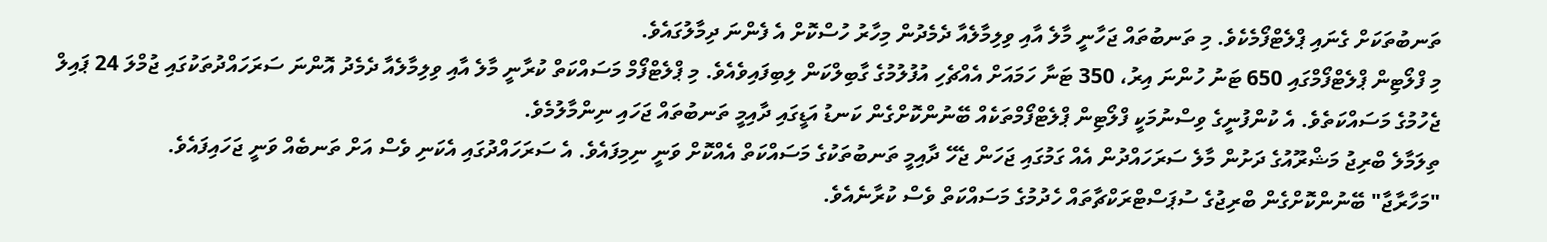ތަނބުތަކަށް ގެނައި ޕްލެޓްފޯމެކެވެ. މި ތަނބުތައް ޖަހާނީ މާލެ އާއި ވިލިމާލެއާ ދެމެދުން މިހާރު ހުސްކޮށް އެ ފެންނަ ދިމާލުގައެވެ.
މި ފްލޯޓިން ޕްލެޓްފޯމްގައި 650 ޓަނު ހުންނަ އިރު، 350 ޓަނާ ހަމައަށް އެއްޗެހި އުފުލުމުގެ ގާބިލްކަން ލިބިފައިވެއެވެ. މި ޕްލެޓްފޯމް މަސައްކަތް ކުރާނީ މާލެ އާއި ވިލިމާލެއާ ދެމެދު އޮންނަ ސަރަހައްދުތަކުގައި ޖުމްލަ 24 ޕައިލް ޖެހުމުގެ މަސައްކަތެވެ. އެ ކުންފުނީގެ ވިސްނުމަކީ ފްލޯޓިން ޕްލެޓްފޯމްތަކެއް ބޭނުންކޮށްގެން ކަނޑު އަޑީގައި ދާއިމީ ތަނބުތައް ޖަހައި ނިންމާލުމެވެ.
ތިލަމާލެ ބްރިޖު މަޝްރޫއުގެ ދަށުން މާލެ ސަރަހައްދުން އެއް ގަމުގައި ޖަހަން ޖެހޭ ދާއިމީ ތަނބުތަކުގެ މަސައްކަތް އެއްކޮށް ވަނީ ނިމިފައެވެ. އެ ސަރަހައްދުގައި އެކަނި ވެސް އަށް ތަނބެއް ވަނީ ޖަހައިފައެވެ.
"މަހާރާޖާ" ބޭނުންކޮށްގެން ބްރިޖުގެ ސުޕަސްޓްރަކްޗާތައް ހެދުމުގެ މަސައްކަތް ވެސް ކުރާނެއެވެ.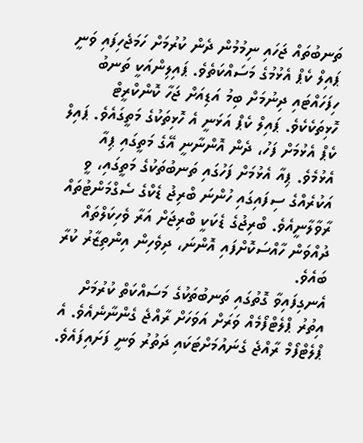ތަނބުތައް ޖަހައި ނިމުމުން ދެން ކުރުމަށް ހަމަޖެހިފައި ވަނީ ޕައިލް ކެޕް އެޅުމުގެ މަސައްކަތެވެ. ޕައިލިންއަކީ ތަނބު ހިފަހައްޓައި ދިނުމަށް ބިމު އަޑިއަށް ޖަހާ ކޮންކްރީޓް ހޮޅިތަކެކެވެ. ޕައިލް ކެޕް އަޅަނީ އެ ހޮޅިތަކުގެ މަތީގައެވެ. ޕައިލް ކެޕް އެޅުމަށް ފަހު، ދެން އޮންނާނީ އޭގެ މަތީގައި ޕިއާ އެޅުމެވެ. ޕިއާ އެޅުމަށް ފަހުގައި ތަނބުތަކުގެ މަތީގައި، ވީ އަކުރެއްގެ ސިފައިގައި ހުންނަ ބްރިޖު ޑެކްގެ ސެގްމަންޓުތައް ރާވާލާނީއެވެ. ބްރިޖުގެ ޑެކަކީ ބްރިޖަށް އަރާ ވެހިކަލްތައް ދުއްވަން ހާއްސަކޮށްފައި އޮންނަ، ދިވެހިން އިންތިޒާރު ކުރާ ބައެވެ.
އެނގިފައިވާ ގޮތުގައި ތަނބުތަކުގެ މަސައްކަތް ކުރުމަށް އިތުރު ޕްލެޓްފޯމެއް ވަރަށް އަވަހަށް ރާއްޖެ ގެންނާނެއެވެ. އެ ޕްލެޓްފޯމް ރާއްޖެ ގެނައުމަށްޓަކައި ދަތުރު ވަނީ ފަށައިފައެވެ.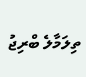ތިލަމާލެ ބްރިޖު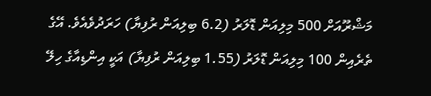މަޝްރޫއަށް 500 މިލިއަން ޑޮލަރު (6.2 ބިލިއަން ރުފިޔާ) ހަރަދުވެއެވެ. އޭގެ ތެރެއިން 100 މިލިއަން ޑޮލަރު (1.55 ބިލިއަން ރުފިޔާ) އަކީ އިންޑިއާގެ ހިލޭ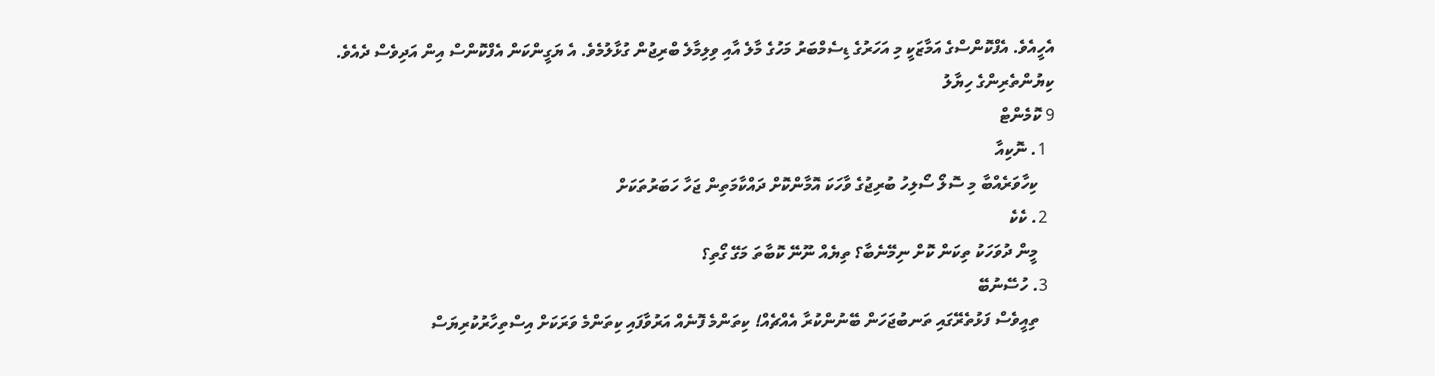އެހީއެވެ. އެފްކޮންސްގެ އަމާޒަކީ މި އަހަރުގެ ޑިސެމްބަރު މަހުގެ މާލެ އާއި ވިލިމާލެ ބްރިޖުން ގުޅާލުމެވެ. އެ ޔަގީންކަން އެފްކޮންސް އިން އަދިވެސް ދެއެވެ.
ކިޔުންތެރިންގެ ހިޔާލު
9 ކޮމެންޓް
  1. ނޮކިއާ
    ކިހާވަރެއްބާ މި ސޮލޯ ސޯލިހު ބުރިޖުގެ ވާހަކަ އޮމާންކޮށް ދައްކާމަތިން ޖަހާ ހަބަރުތަކަށް
  2. ކެކެ
    މީން ދުވަހަކު ތިކަން ކޮށް ނިމޭނެބާ؟ ތިޔެއް ނޫނޭ ކޮބާތަ މަގޭ ގޯތި؟
  3. ހުސޭނުބޭ
    ތިއީވެސް ފަޅުތެރޭގައި ތަނބުޖަހަން ބޭނުންކުރާ އެއްޗެއް! ކިތަންމެ ފޮނެއް އަރުވާފައި ކިތަންމެ ވަރަކަށް އިސްތިހާރުކުރިޔަސް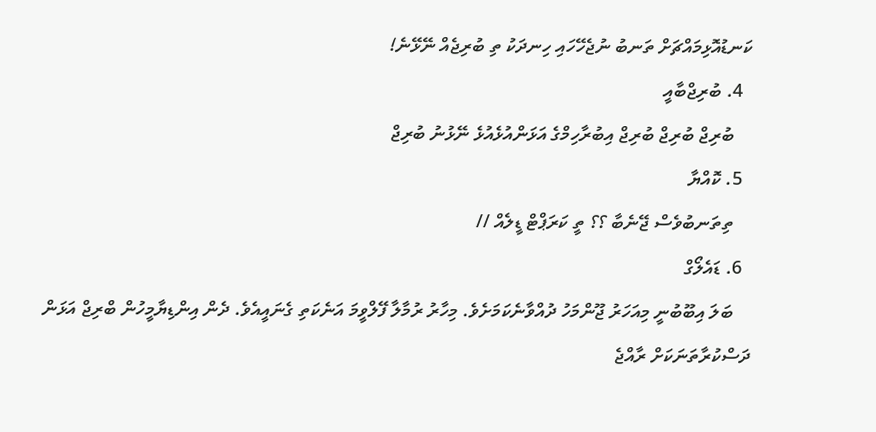ކަނޑުއޮޅިމައްޗަށް ތަނބު ނުޖެހޭހައި ހިނދަކު ތި ބުރިޖެއް ނޭޅޭނެ!
  4. ބުރިޖްބާއީ
    ބުރިޖް ބުރިޖް ބުރިޖް އިބުރާހިމްގެ އަޅަންއުޅެއުޅެ ނޭޅުނު ބުރިޖް
  5. ކޮއްޔާ
    ތިތަނބުވެސް ޖޭނެބާ ؟؟ ތީ ކަރަޕްޓް ޑީލެއް //
  6. ޑައެލޯގް
    ބަލަ އިބޫބުނީ މިއަހަރު ޖޫންމަހު ދުއްވާނެކަމަށެވެ. މިހާރު ރުމާލާ ފޭލްވީމަ އަނެކަތި ގެނައީއެވެ. ދެން އިންޑިޔާމީހުން ބްރިޖް އަޅަން ދަސްކުރާތަނަކަށް ރާއްޖެ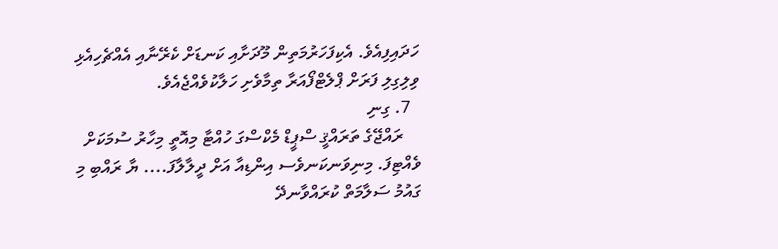ހަދައިފިއެވެ. އެކިފަހަރުމަތިން މޫދަށާއި ކަނޑަށް ކެރޭނާއި އެއްޗެހިއެޅި ވިލިގިލި ފަރަށް ޕްލެޓްފޯއަރާ ތިމާވެށި ހަލާކުވެއްޖެއެވެ.
  7. ގިނި
    ރައްޖޭގެ ތަރައްޤީ ސްޕީޑް މެކްސްގަ ހުއްޓާ މިއޮތީ މިހާރު ސުމަކަށް ވެއްޓިފަ. މިނިވަނކަނވެސ އިންޑިއާ އަށް ދީލާލާފަ.... ޔާ ރައްބި މި ގައުމު ސަލާމަތް ކުރައްވާނދޭ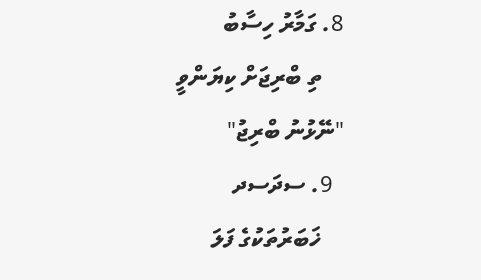8. ގަމާރު ހިސާބު
    ތި ބްރިޖަށް ކިޔަންވީ "ނޭޅުނު ބްރިޖު"
  9. ސދަސދ
    ޚަބަރުތަކުގެ ފަލަ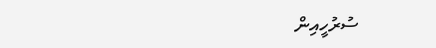ސުރުހީއިން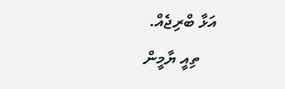އަޅާ ބްރިޖެއް.
    ތިއީ ޔާމީން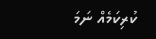ކުރިކަމެއް ނަމަ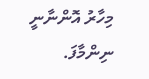މިހާރު އޮންނާނީ ނިންމާފަ.